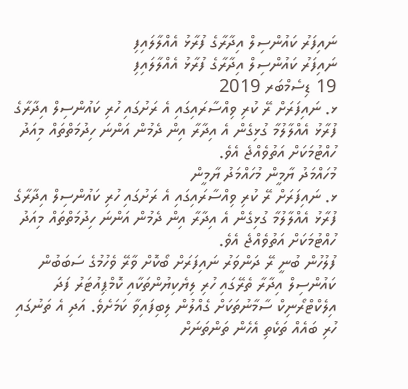ނައިފަރު ކައުންސިލް އިދާރާގެ ފުރާޅު އެއްލާލައިފި
ނައިފަރު ކައުންސިލް އިދާރާގެ ފުރާޅު އެއްލާލައިފި
19 ޑިސެމްބަރ 2019
ޅ. ނައިފަރަށް ރޭ ކުރި ވިއްސާރައިގައި އެ ރަށުގައި ހުރި ކައުންސިލް އިދާރާގެ ފުރާޅު އެއްލާލުމާ ގުޅިގެން އެ އިދާރާ އިން ދެމުން އަންނަ ހިދުމަތްތައް މިއަދު ހުއްޓުމަކަށް އަތުވެއްޖެ އެވެ.
މުހައްމަދު ޔާމީން މުހައްމަދު ޔާމީން
ޅ. ނައިފަރަށް ރޭ ކުރި ވިއްސާރައިގައި އެ ރަށުގައި ހުރި ކައުންސިލް އިދާރާގެ ފުރާޅު އެއްލާލުމާ ގުޅިގެން އެ އިދާރާ އިން ދެމުން އަންނަ ހިދުމަތްތައް މިއަދު ހުއްޓުމަކަށް އަތުވެއްޖެ އެވެ.
ފުލުހުން ބުނީ ރޭ ދަންވަރު ނައިފަރަށް ބޯކޮށް ވާރޭ ވެހުމުގެ ސަބަބުން ކައުންސިލް އިދާރާ ތެރޭގައި ހުރި ލިޔެކިޔުންތަކާއި ކޮމްޕިއުޓަރު ފަދަ އިލެކްޓްރޯނިކް ސާމާނުތަކަށް ގެއްލުން ލިބިފައިވާ ކަމަށެވެ. އަދި އެ ތަނުގައި ހުރި ބައެއް ތަކެތި އެހެން ތަންތަނަށް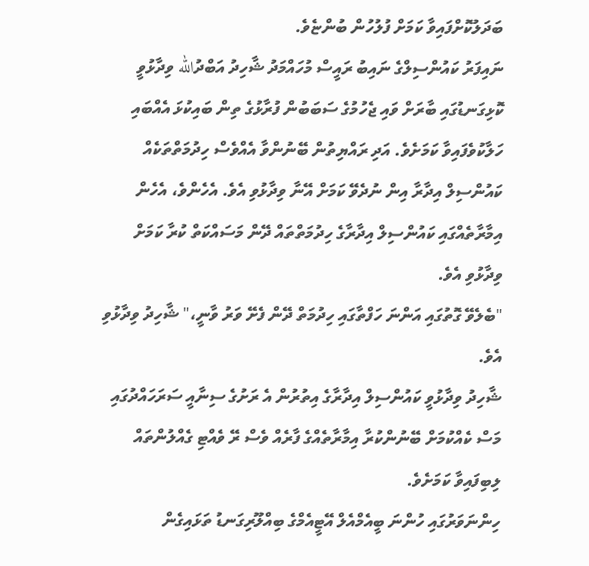ބަދަލުކޮށްފައިވާ ކަމަށް ފުލުހުން ބުންޏެވެ.
ނައިފަރު ކައުންސިލްގެ ނައިބު ރައީސް މުހައްމަދު ޝާހިދު އަބްދުالله ވިދާޅުވީ ކޮޅިގަނޑުގައި ބާރަށް ވައި ޖެހުމުގެ ސަބަބުން ފުރާޅުގެ ތިން ބައިކުޅަ އެއްބައި ހަލާކުވެފައިވާ ކަމަށެވެ. އަދި ރައްޔިތުން ބޭނުންވާ އެއްވެސް ހިދުމަތްތަކެއް ކައުންސިލް އިދާރާ އިން ނުދެވޭ ކަމަށް އޭނާ ވިދާޅުވި އެވެ. އެހެންވެ، އެހެން އިމާރާތެއްގައި ކައުންސިލް އިދާރާގެ ހިދުމަތްތައް ދޭން މަސައްކަތް ކުރާ ކަމަށް ވިދާޅުވި އެވެ.
"ބެލެވޭ ގޮތުގައި އަންނަ ހަފްތާގައި ހިދުމަތް ދޭން ފެށޭ ވަރު ވާނީ،" ޝާހިދު ވިދާޅުވި އެވެ.
ޝާހިދު ވިދާޅުވީ ކައުންސިލް އިދާރާގެ އިތުރުން އެ ރަށުގެ ސިނާއީ ސަރަހައްދުގައި މަސް ކެއްކުމަށް ބޭނުންކުރާ އިމާރާތެއްގެ ފާރެއް ވެސް ރޭ ވެއްޓި ގެއްލުންތައް ލިބިފައިވާ ކަމަށެވެ.
ހިންނަވަރުގައި ހުންނަ ބީއެމްއެލް އޭޓީއެމްގެ ބިއްލޫރިގަނޑު ތަޅައިގެން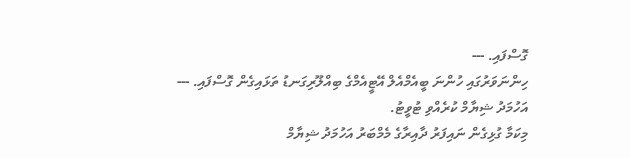ގޮސްފައި. ---
ހިންނަވަރުގައި ހުންނަ ބީއެމްއެލް އޭޓީއެމްގެ ބިއްލޫރިގަނޑު ތަޅައިގެން ގޮސްފައި. ---
އަހުމަދު ޝިޔާމް ކުރެއްވި ޓުވީޓު.
މިކަމާ ގުޅިގެން ނައިފަރު ދާއިރާގެ މެމްބަރު އަހުމަދު ޝިޔާމް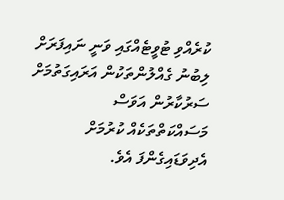ކުރެއްވި ޓުވީޓެއްގައި ވަނީ ނައިފަރަށް ލިބުނު ގެއްލުންތަކުން އަރައިގަތުމަށް ސަރުކާރުން އަވަސް މަސައްކަތްތަކެއް ކުރުމަށް އެދިވަޑައިގެންފަ އެވެ.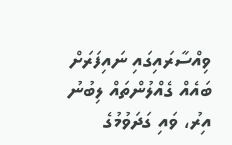ވިއްސާރައިގައި ނައިފަރަށް ބައެއް ގެއްލުންތައް ލިބުނު އިރު، ވައި ގަދަވުމުގެ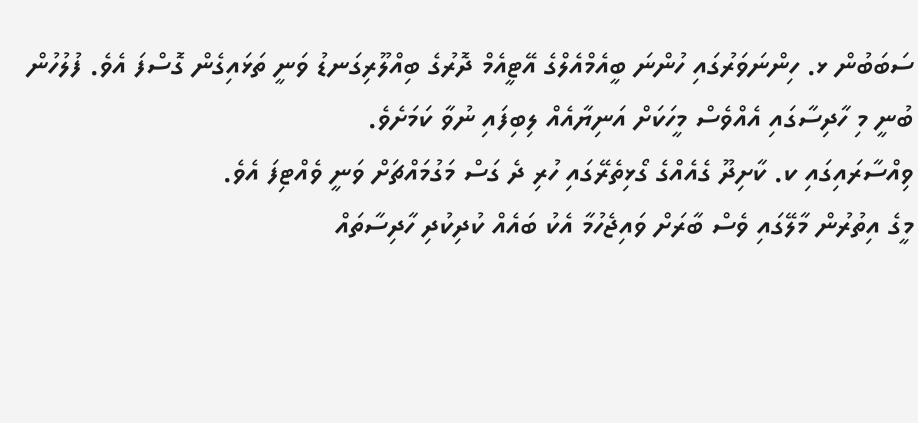ސަބަބުން ޅ. ހިންނަވަރުގައި ހުންނަ ބީއެމްއެލްގެ އޭޓީއެމް ދޮރުގެ ބިއްލޫރިގަނޑު ވަނީ ތަޅައިގެން ގޮސްފަ އެވެ. ފުލުހުން ބުނީ މި ހާދިސާގައި އެއްވެސް މީހަކަށް އަނިޔާއެއް ލިބިފައި ނުވާ ކަމަށެވެ.
ވިއްސާރައިގައި ކ. ކާށިދޫ ގެއެއްގެ ގޯޅިތެރޭގައި ހުރި ދެ ގަސް މަގުމައްޗަށް ވަނީ ވެއްޓިފަ އެވެ.
މީގެ އިތުރުން މާލޭގައި ވެސް ބާރަށް ވައިޖެހުމާ އެކު ބައެއް ކުދިކުދި ހާދިސާތައް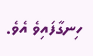ހިނގާފައިވެ އެވެ.